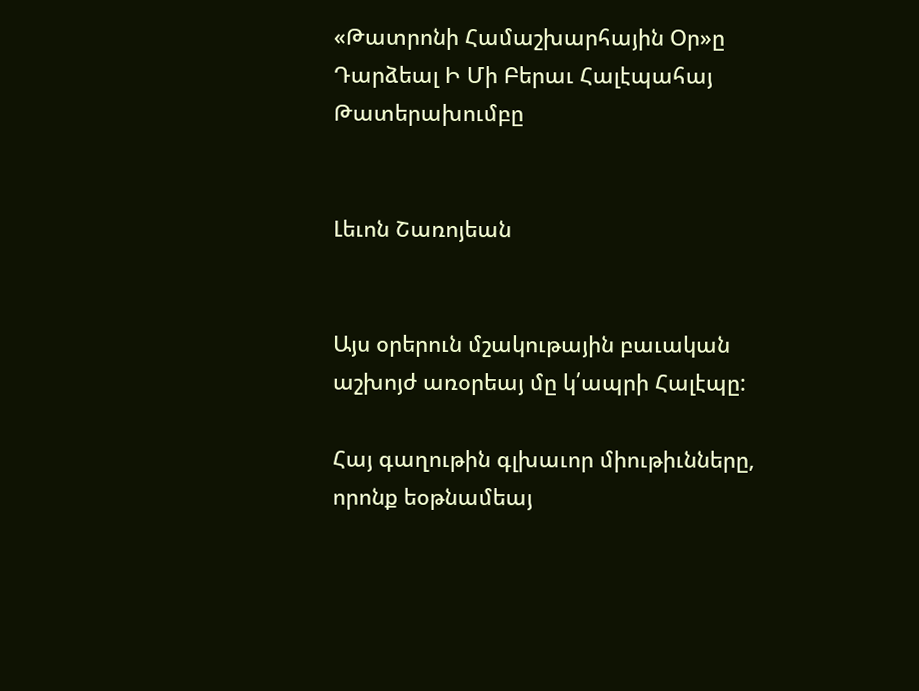«Թատրոնի Համաշխարհային Օր»ը Դարձեալ Ի Մի Բերաւ Հալէպահայ Թատերախումբը


Լեւոն Շառոյեան


Այս օրերուն մշակութային բաւական աշխոյժ առօրեայ մը կ՛ապրի Հալէպը:

Հայ գաղութին գլխաւոր միութիւնները, որոնք եօթնամեայ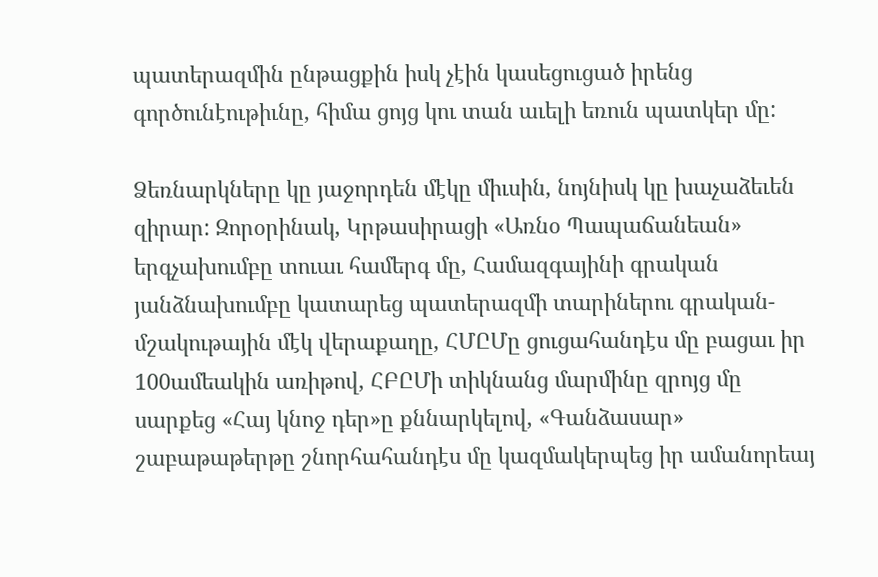պատերազմին ընթացքին իսկ չէին կասեցուցած իրենց գործունէութիւնը, հիմա ցոյց կու տան աւելի եռուն պատկեր մը:

Ձեռնարկները կը յաջորդեն մէկը միւսին, նոյնիսկ կը խաչաձեւեն զիրար: Զորօրինակ, Կրթասիրացի «Առնօ Պապաճանեան» երգչախումբը տուաւ համերգ մը, Համազգայինի գրական յանձնախումբը կատարեց պատերազմի տարիներու գրական-մշակութային մէկ վերաքաղը, ՀՄԸՄը ցուցահանդէս մը բացաւ իր 100ամեակին առիթով, ՀԲԸՄի տիկնանց մարմինը զրոյց մը սարքեց «Հայ կնոջ դեր»ը քննարկելով, «Գանձասար» շաբաթաթերթը շնորհահանդէս մը կազմակերպեց իր ամանորեայ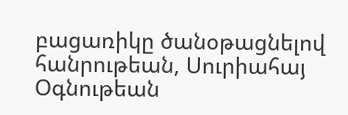բացառիկը ծանօթացնելով հանրութեան, Սուրիահայ Օգնութեան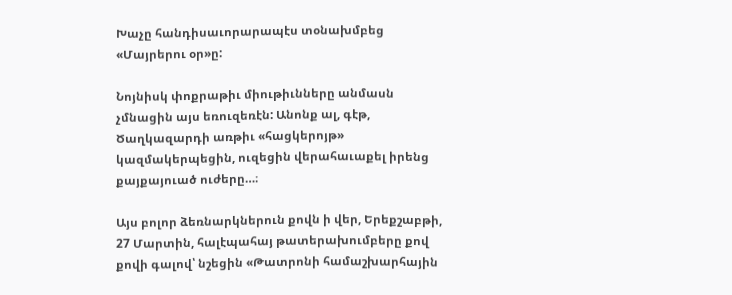Խաչը հանդիսաւորարապէս տօնախմբեց «Մայրերու օր»ը:

Նոյնիսկ փոքրաթիւ միութիւնները անմասն չմնացին այս եռուզեռէն: Անոնք ալ, գէթ, Ծաղկազարդի առթիւ «հացկերոյթ» կազմակերպեցին, ուզեցին վերահաւաքել իրենց քայքայուած ուժերը…։

Այս բոլոր ձեռնարկներուն քովն ի վեր, Երեքշաբթի, 27 Մարտին, հալէպահայ թատերախումբերը քով քովի գալով՝ նշեցին «Թատրոնի համաշխարհային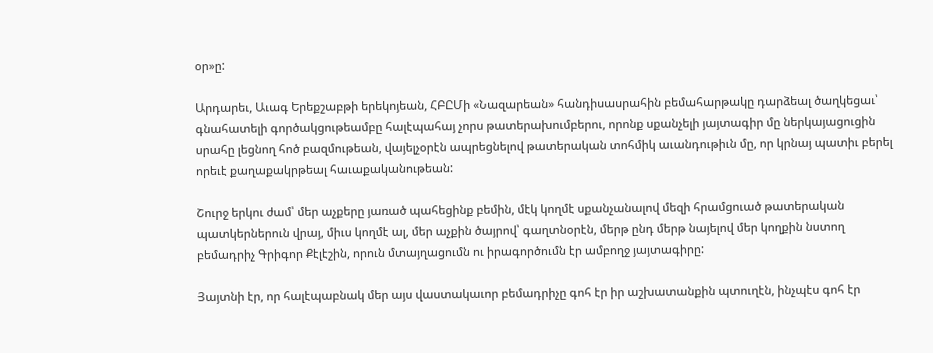օր»ը:

Արդարեւ, Աւագ Երեքշաբթի երեկոյեան, ՀԲԸՄի «Նազարեան» հանդիսասրահին բեմահարթակը դարձեալ ծաղկեցաւ՝ գնահատելի գործակցութեամբը հալէպահայ չորս թատերախումբերու, որոնք սքանչելի յայտագիր մը ներկայացուցին սրահը լեցնող հոծ բազմութեան, վայելչօրէն ապրեցնելով թատերական տոհմիկ աւանդութիւն մը, որ կրնայ պատիւ բերել որեւէ քաղաքակրթեալ հաւաքականութեան:

Շուրջ երկու ժամ՝ մեր աչքերը յառած պահեցինք բեմին, մէկ կողմէ սքանչանալով մեզի հրամցուած թատերական պատկերներուն վրայ, միւս կողմէ ալ, մեր աչքին ծայրով՝ գաղտնօրէն, մերթ ընդ մերթ նայելով մեր կողքին նստող բեմադրիչ Գրիգոր Քէլէշին, որուն մտայղացումն ու իրագործումն էր ամբողջ յայտագիրը:

Յայտնի էր, որ հալէպաբնակ մեր այս վաստակաւոր բեմադրիչը գոհ էր իր աշխատանքին պտուղէն, ինչպէս գոհ էր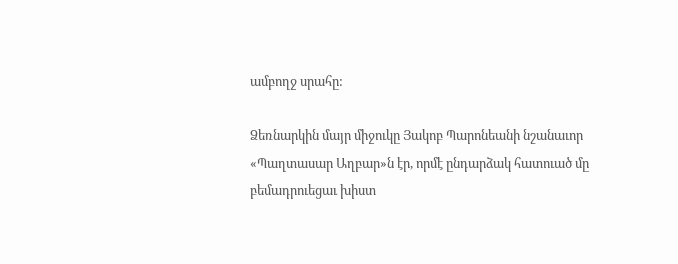ամբողջ սրահը:

Ձեռնարկին մայր միջուկը Յակոբ Պարոնեանի նշանաւոր «Պաղտասար Աղբար»ն էր, որմէ ընդարձակ հատուած մը բեմադրուեցաւ խիստ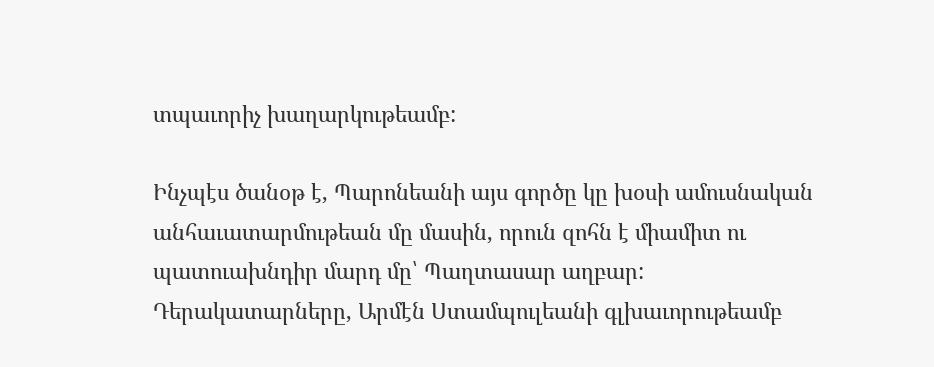տպաւորիչ խաղարկութեամբ:

Ինչպէս ծանօթ է, Պարոնեանի այս գործը կը խօսի ամուսնական անհաւատարմութեան մը մասին, որուն զոհն է միամիտ ու պատուախնդիր մարդ մը՝ Պաղտասար աղբար: Դերակատարները, Արմէն Ստամպուլեանի գլխաւորութեամբ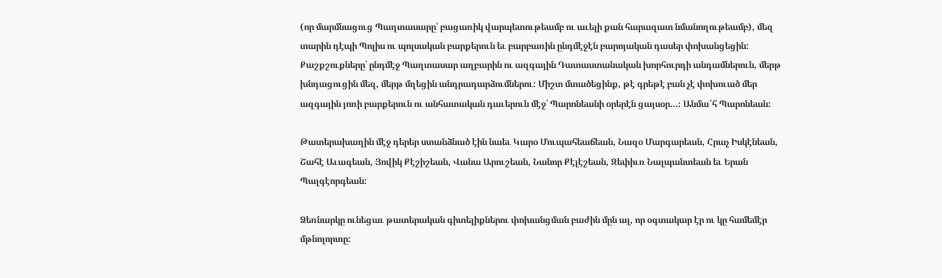(որ մարմնացուց Պաղտասարը՝ բացառիկ վարպետութեամբ ու աւելի քան հարազատ նմանողութեամբ), մեզ տարին դէպի Պոլիս ու պոլսական բարքերուն եւ բարբառին ընդմէջէն բարոյական դասեր փոխանցեցին: Քաշքշուքները՝ ընդմէջ Պաղտասար աղբարին ու ազգային Դատաստանական խորհուրդի անդամներուն, մերթ խնդացուցին մեզ, մերթ մղեցին անդրադարձումներու: Միշտ մտածեցինք, թէ գրեթէ բան չէ փոխուած մեր ազգային յոռի բարքերուն ու անհատական դաւերուն մէջ՝ Պարոնեանի օրերէն ցայսօր…։ Անմա՜հ Պարոնեան:

Թատերախաղին մէջ դերեր ստանձնած էին նաեւ Կարօ Մուպահեաճեան, Նազօ Մարգարեան, Հրաչ Իսկէնեան, Շահէ Աւագեան, Յովիկ Քէշիշեան, Վանա Արուշեան, Նանոր Քէլէշեան, Զեփիւռ Նալպանտեան եւ Երան Պալգէորգեան:

Ձեռնարկը ունեցաւ թատերական գիտելիքներու փոխանցման բաժին մըն ալ, որ օգտակար էր ու կը համեմէր մթնոլորտը: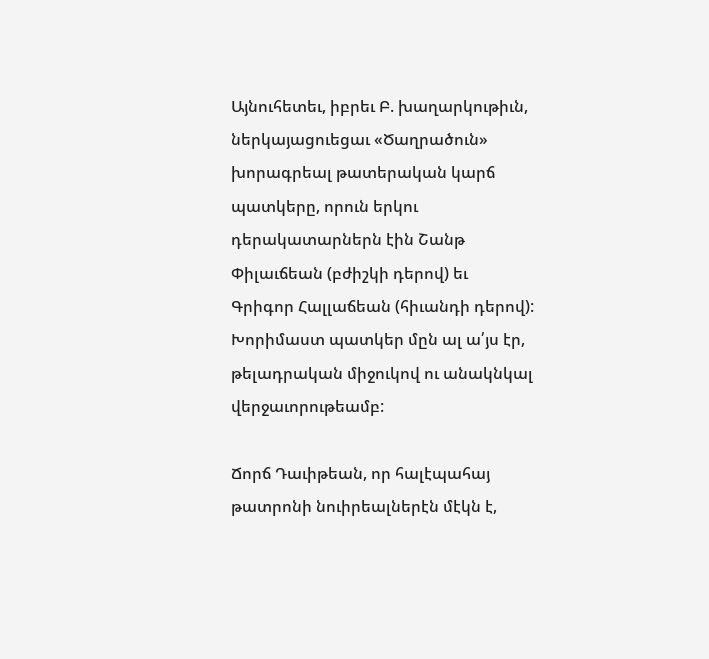Այնուհետեւ, իբրեւ Բ. խաղարկութիւն, ներկայացուեցաւ «Ծաղրածուն» խորագրեալ թատերական կարճ պատկերը, որուն երկու դերակատարներն էին Շանթ Փիլաւճեան (բժիշկի դերով) եւ Գրիգոր Հալլաճեան (հիւանդի դերով): Խորիմաստ պատկեր մըն ալ ա՛յս էր, թելադրական միջուկով ու անակնկալ վերջաւորութեամբ:

Ճորճ Դաւիթեան, որ հալէպահայ թատրոնի նուիրեալներէն մէկն է,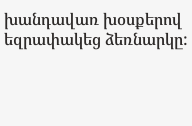խանդավառ խօսքերով եզրափակեց ձեռնարկը: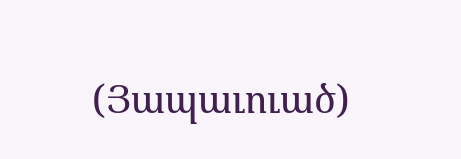(Յապաւուած)